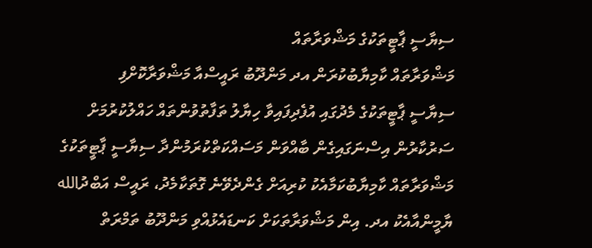ސިޔާސީ ޕާޓީތަކުގެ މަޝްވަރާތައް
މަޝްވަރާތައް ކާމިޔާބުކުރަން އދ މަންދޫބު ރައީސްއާ މަޝްވަރާކޮށްފި
ސިޔާސީ ޕާޓީތަކުގެ މެދުގައި އުފެދިފައިވާ ހިޔާލު ތަފާތުވުންތައް ހައްލުކުރުމަށް ސަރުކާރުން އިސްނަގައިގެން ބާއްވަން މަސައްކަތްކުރަމުންދާ ސިޔާސީ ޕާޓީތަކުގެ މަޝްވަރާތައް ކާމިޔާބުކަމާއެކު ކުރިއަށް ގެންދެވޭނެ ގޮތަކާމެދު، ރައީސް އަބްދުالله ޔާމީންއާއެކު އދ. އިން މަޝްވަރާތަކަށް ކަނޑައެޅުއްވި މަންދޫބު ތަމްރަތް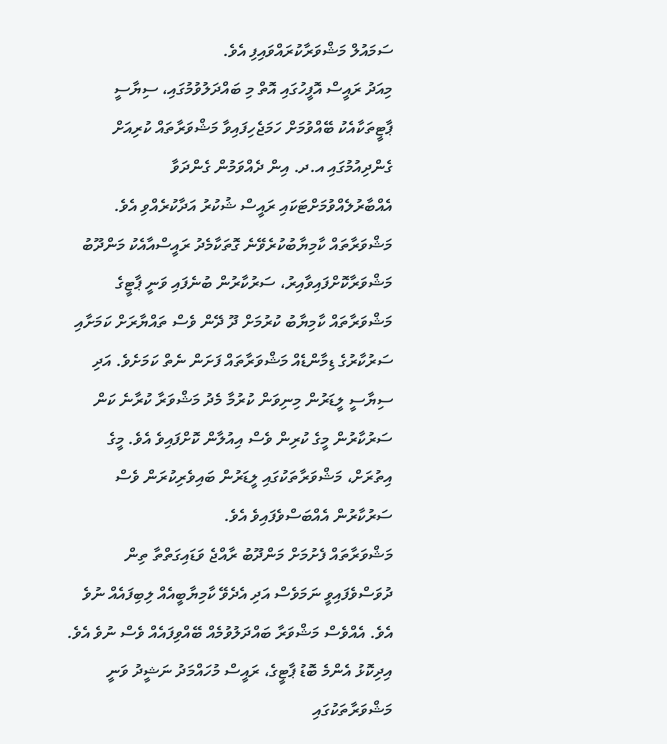ސަމައުލް މަޝްވަރާކުރައްވައިފި އެވެ.
މިއަދު ރައީސް އޮފީހުގައި އޮތް މި ބައްދަލުވުމުގައި، ސިޔާސީ ޕާޓީތަކާއެކު ބޭއްވުމަށް ހަމަޖެހިފައިވާ މަޝްވަރާތައް ކުރިއަށް ގެންދިއުމުގައި އ.ދ. އިން ދެއްވަމުން ގެންދަވާ އެއްބާރުލެއްވުމަށްޓަކައި ރައީސް ޝުކުރު އަދާކުރެއްވި އެވެ.
މަޝްވަރާތައް ކާމިޔާބުކުރެވޭނެ ގޮތަކާމެދު ރައީސްއާއެކު މަންދޫބު މަޝްވަރާކޮށްފައިވާއިރު، ސަރުކާރުން ބުނެފައި ވަނީ ޕާޓީގެ މަޝްވަރާތައް ކާމިޔާބު ކުރުމަށް ދޫ ދޭން ވެސް ތައްޔާރަށް ކަމަށާއި ސަރުކާރުގެ ޑިމާންޑެއް މަޝްވަރާތައް ފަށަން ނެތް ކަމަށެވެ. އަދި ސިޔާސީ ލީޑަރުން މިނިވަން ކުރުމާ މެދު މަޝްވަރާ ކުރާނެ ކަން ސަރުކާރުން މީގެ ކުރިން ވެސް އިއުލާން ކޮށްފައިވެ އެވެ. މީގެ އިތުރަށް، މަޝްވަރާތަކުގައި ލީޑަރުން ބައިވެރިކުރަން ވެސް ސަރުކާރުން އެއްބަސްވެފައިވެ އެވެ.
މަޝްވަރާތައް ފެށުމަށް މަންދޫބު ރާއްޖެ ވަޑައިގަތްތާ ތިން ދުވަސްވެފައިވީ ނަމަވެސް އަދި އެދެވޭ ކާމިޔާބީއެއް ލިބިފައެއް ނުވެ އެވެ. އެއްވެސް މަޝްވަރާ ބައްދަލުވުމެއް ބޭއްވިފައެއް ވެސް ނުވެ އެވެ. އިދިކޮޅު އެންމެ ބޮޑު ޕާޓީގެ، ރައީސް މުހައްމަދު ނަޝީދު ވަނީ މަޝްވަރާތަކުގައި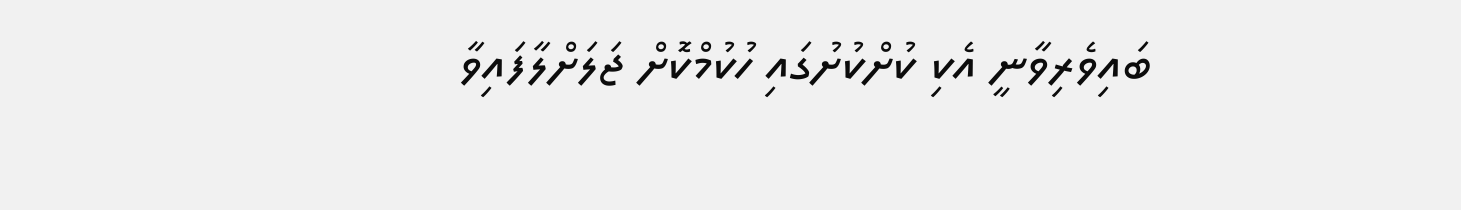ބައިވެރިވާނީ އެކި ކުށްކުށުގައި ހުކުމްކޮށް ޖަލަށްލާފައިވާ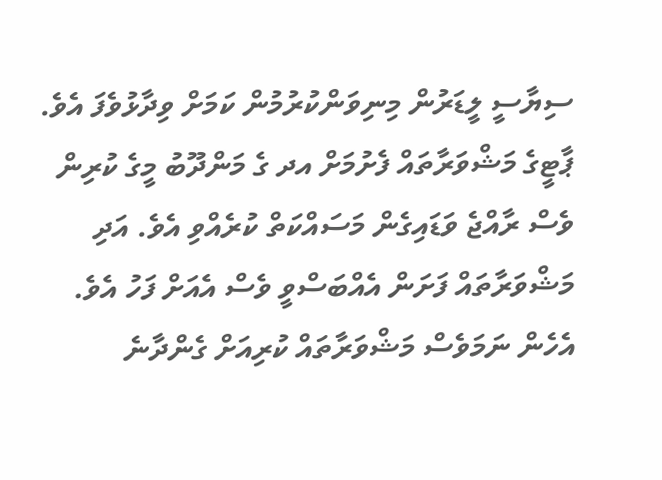ސިޔާސީ ލީޑަރުން މިނިވަންކުރުމުން ކަމަށް ވިދާޅުވެފަ އެވެ.
ޕާޓީގެ މަޝްވަރާތައް ފެށުމަށް އދ ގެ މަންދޫބު މީގެ ކުރިން ވެސް ރާއްޖެ ވަޑައިގެން މަސައްކަތް ކުރެއްވި އެވެ. އަދި މަޝްވަރާތައް ފަށަން އެއްބަސްވީ ވެސް އެއަށް ފަހު އެވެ. އެހެން ނަމަވެސް މަޝްވަރާތައް ކުރިއަށް ގެންދާނެ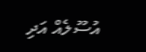އުސޫލެއް އަދި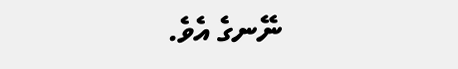ނޭނގެ އެވެ.